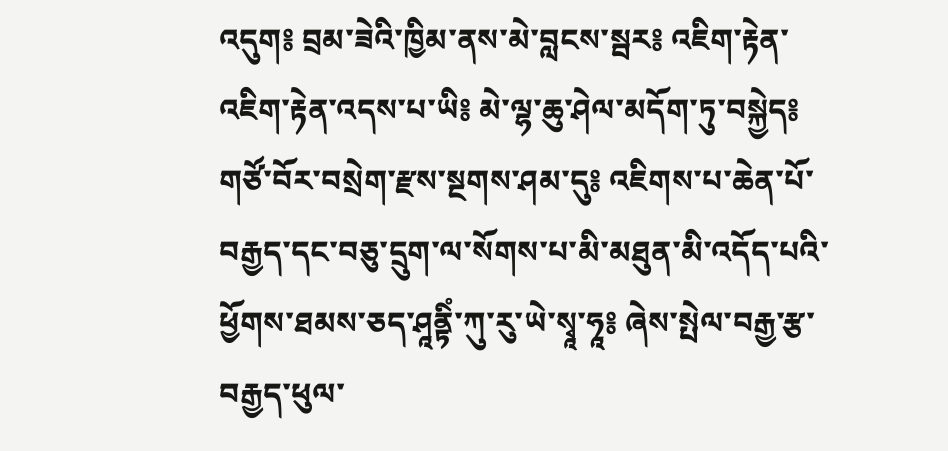འདུག༔ བྲམ་ཟེའི་ཁྱིམ་ནས་མེ་བླངས་སྦར༔ འཇིག་རྟེན་འཇིག་རྟེན་འདས་པ་ཡི༔ མེ་ལྷ་ཆུ་ཤེལ་མདོག་ཏུ་བསྐྱེད༔ གཙོ་བོར་བསྲེག་རྫས་སྔགས་ཤམ་དུ༔ འཇིགས་པ་ཆེན་པོ་བརྒྱད་དང་བཅུ་དྲུག་ལ་སོགས་པ་མི་མཐུན་མི་འདོད་པའི་ཕྱོགས་ཐམས་ཅད་ཤཱནྟིཾ་ཀུ་རུ་ཡེ་སྭཱ་ཧཱ༔ ཞེས་སྤེལ་བརྒྱ་རྩ་བརྒྱད་ཕུལ་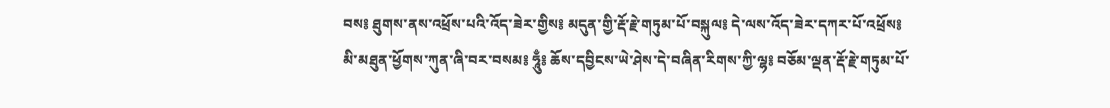བས༔ ཐུགས་ནས་འཕྲོས་པའི་འོད་ཟེར་གྱིས༔ མདུན་གྱི་རྡོ་རྗེ་གཏུམ་པོ་བསྐུལ༔ དེ་ལས་འོད་ཟེར་དཀར་པོ་འཕྲོས༔ མི་མཐུན་ཕྱོགས་ཀུན་ཞི་བར་བསམ༔ ཧཱུྃ༔ ཆོས་དབྱིངས་ཡེ་ཤེས་དེ་བཞིན་རིགས་ཀྱི་ལྷ༔ བཅོམ་ལྡན་རྡོ་རྗེ་གཏུམ་པོ་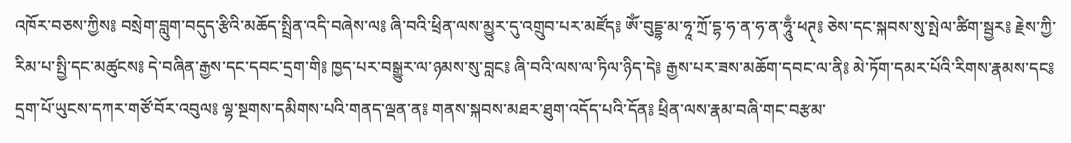འཁོར་བཅས་ཀྱིས༔ བསྲེག་བླུག་བདུད་རྩིའི་མཆོད་སྤྲིན་འདི་བཞེས་ལ༔ ཞི་བའི་ཕྲིན་ལས་མྱུར་དུ་འགྲུབ་པར་མཛོད༔ ཨོཾ་བུདྡྷ་མ་ཧཱ་ཀྲོ་དྷ་ཧ་ན་ཧ་ན་ཧཱུྃ་ཕཊ྄༔ ཅེས་དང་སྐབས་སུ་སྤེལ་ཚིག་སྦྱར༔ རྗེས་ཀྱི་རིམ་པ་སྤྱི་དང་མཚུངས༔ དེ་བཞིན་རྒྱས་དང་དབང་དྲག་གི༔ ཁྱད་པར་བསྒྱུར་ལ་ཉམས་སུ་བླང༔ ཞི་བའི་ལས་ལ་ཏིལ་ཉིད་དེ༔ རྒྱས་པར་ཟས་མཆོག་དབང་ལ་ནི༔ མེ་ཏོག་དམར་པོའི་རིགས་རྣམས་དང༔ དྲག་པོ་ཡུངས་དཀར་གཙོ་བོར་འབུལ༔ ལྷ་སྔགས་དམིགས་པའི་གནད་ལྡན་ན༔ གནས་སྐབས་མཐར་ཐུག་འདོད་པའི་དོན༔ ཕྲིན་ལས་རྣམ་བཞི་གང་བརྩམ་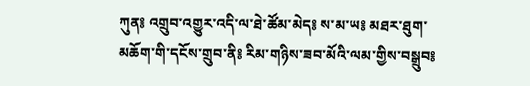ཀུན༔ འགྲུབ་འགྱུར་འདི་ལ་ཐེ་ཚོམ་མེད༔ ས་མ་ཡ༔ མཐར་ཐུག་མཆོག་གི་དངོས་གྲུབ་ནི༔ རིམ་གཉིས་ཟབ་མོའི་ལམ་གྱིས་བསྒྲུབ༔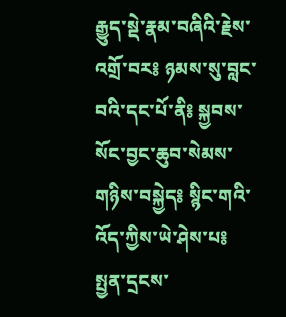རྒྱུད་སྡེ་རྣམ་བཞིའི་རྗེས་འགྲོ་བར༔ ཉམས་སུ་བླང་བའི་དང་པོ་ནི༔ སྐྱབས་སོང་བྱང་ཆུབ་སེམས་གཉིས་བསྐྱེད༔ སྙིང་གའི་འོད་ཀྱིས་ཡེ་ཤེས་པ༔ སྤྱན་དྲངས་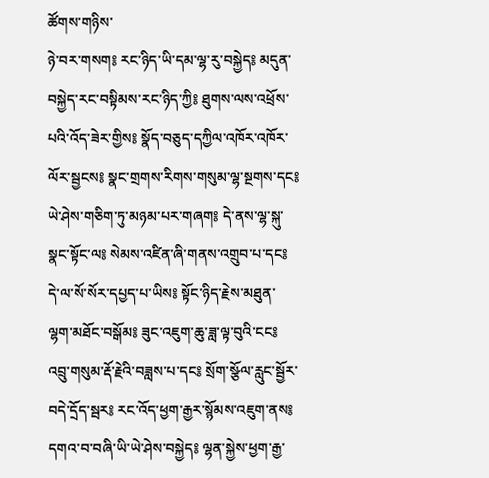ཚོགས་གཉིས་
ཉེ་བར་གསག༔ རང་ཉིད་ཡི་དམ་ལྷ་རུ་བསྐྱེད༔ མདུན་བསྐྱེད་རང་བསྟིམས་རང་ཉིད་ཀྱི༔ ཐུགས་ལས་འཕྲོས་པའི་འོད་ཟེར་གྱིས༔ སྣོད་བཅུད་དཀྱིལ་འཁོར་འཁོར་ལོར་སྦྱངས༔ སྣང་གྲགས་རིགས་གསུམ་ལྷ་སྔགས་དང༔ ཡེ་ཤེས་གཅིག་ཏུ་མཉམ་པར་གཞག༔ དེ་ནས་ལྷ་སྐུ་སྣང་སྟོང་ལ༔ སེམས་འཛིན་ཞི་གནས་འགྲུབ་པ་དང༔ དེ་ལ་སོ་སོར་དཔྱད་པ་ཡིས༔ སྟོང་ཉིད་རྗེས་མཐུན་ལྷག་མཐོང་བསྒོམ༔ ཟུང་འཇུག་ཆུ་ཟླ་ལྟ་བུའི་ངང༔ འབྲུ་གསུམ་རྡོ་རྗེའི་བཟླས་པ་དང༔ སྲོག་སྩོལ་རླུང་སྦྱོར་བདེ་དྲོད་སྦར༔ རང་འོད་ཕྱག་རྒྱར་སྙོམས་འཇུག་ནས༔ དགའ་བ་བཞི་ཡི་ཡེ་ཤེས་བསྐྱེད༔ ལྷན་སྐྱེས་ཕྱག་རྒྱ་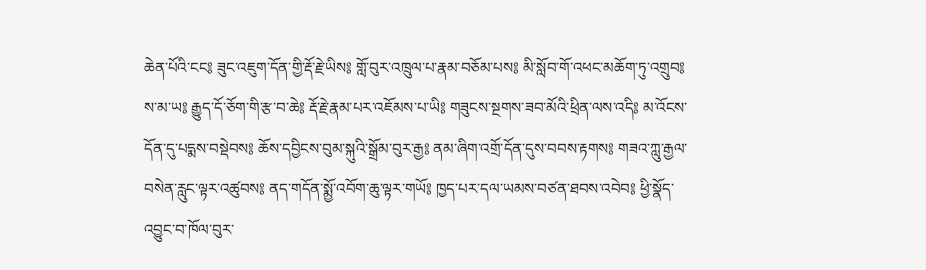ཆེན་པོའི་ངང༔ ཟུང་འཇུག་དོན་གྱི་རྡོ་རྗེ་ཡིས༔ གློ་བུར་འཁྲུལ་པ་རྣམ་བཅོམ་པས༔ མི་སློབ་གོ་འཕང་མཆོག་ཏུ་འགྲུབ༔ ས་མ་ཡ༔ རྒྱུད་དོ་ཅོག་གི་རྩ་བ་ཆེ༔ རྡོ་རྗེ་རྣམ་པར་འཇོམས་པ་ཡི༔ གཟུངས་སྔགས་ཟབ་མོའི་ཕྲིན་ལས་འདི༔ མ་འོངས་དོན་དུ་པདྨས་བསྡེབས༔ ཆོས་དབྱིངས་བུམ་སྐུའི་སྒྲོམ་བུར་རྒྱ༔ ནམ་ཞིག་འགྲོ་དོན་དུས་བབས་རྟགས༔ གཟའ་ཀླུ་རྒྱལ་བསེན་རླུང་ལྟར་འཚུབས༔ ནད་གདོན་སྨྱོ་འབོག་ཆུ་ལྟར་གཡོ༔ ཁྱད་པར་དལ་ཡམས་བཙན་ཐབས་འབེབ༔ ཕྱི་སྣོད་འབྱུང་བ་ཁོལ་བུར་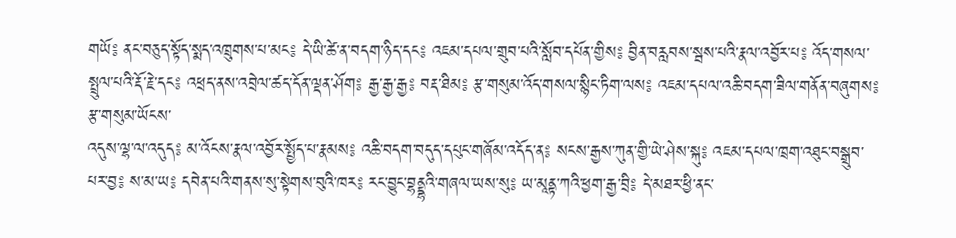གཡོ༔ ནང་བཅུད་སྟོད་སྨད་འཁྲུགས་པ་མང༔ དེ་ཡི་ཚེ་ན་བདག་ཉིད་དང༔ འཇམ་དཔལ་གྲུབ་པའི་སློབ་དཔོན་གྱིས༔ བྱིན་བརླབས་སྦས་པའི་རྣལ་འབྱོར་པ༔ འོད་གསལ་སྤྲུལ་པའི་རྡོ་རྗེ་དང༔ འཕྲད་ནས་འབྲེལ་ཚད་དོན་ལྡན་ཤོག༔ རྒྱ་རྒྱ་རྒྱ༔ བརྡ་ཐིམ༔ རྩ་གསུམ་འོད་གསལ་སྙིང་ཏིག་ལས༔ འཇམ་དཔལ་འཆི་བདག་ཟིལ་གནོན་བཞུགས༔ རྩ་གསུམ་ཡོངས་
འདུས་ལྷ་ལ་འདུད༔ མ་འོངས་རྣལ་འབྱོར་སྤྱོད་པ་རྣམས༔ འཆི་བདག་བདུད་དཔུང་གཞོམ་འདོད་ན༔ སངས་རྒྱས་ཀུན་གྱི་ཡེ་ཤེས་སྐུ༔ འཇམ་དཔལ་ཁྲག་འཐུང་བསྒྲུབ་པར་བྱ༔ ས་མ་ཡ༔ དབེན་པའི་གནས་སུ་སྟེགས་བུའི་ཁར༔ རང་བྱུང་བྷནྡྷའི་གཞལ་ཡས་སུ༔ ཡ་མཱནྟ་ཀའི་ཕྱག་རྒྱ་བྲི༔ དེ་མཐར་ཕྱི་ནང་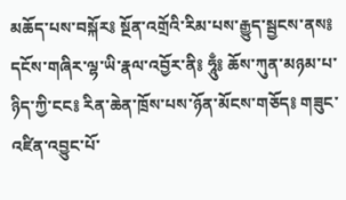མཆོད་པས་བསྐོར༔ སྔོན་འགྲོའི་རིམ་པས་རྒྱུད་སྦྱངས་ནས༔ དངོས་གཞིར་ལྷ་ཡི་རྣལ་འབྱོར་ནི༔ ཧཱུྃ༔ ཆོས་ཀུན་མཉམ་པ་ཉིད་ཀྱི་ངང༔ རིན་ཆེན་ཁྲོས་པས་ཉོན་མོངས་གཅོད༔ གཟུང་འཛིན་འབྱུང་པོ་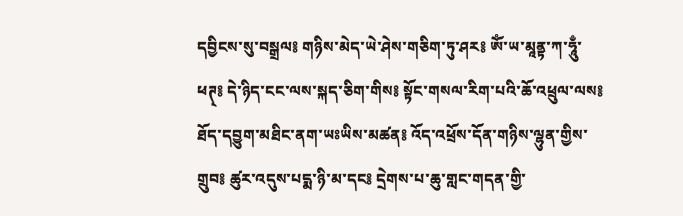དབྱིངས་སུ་བསྒྲལ༔ གཉིས་མེད་ཡེ་ཤེས་གཅིག་ཏུ་ཤར༔ ཨོཾ་ཡ་མཱནྟ་ཀ་ཧཱུྃ་ཕཊ྄༔ དེ་ཉིད་ངང་ལས་སྐད་ཅིག་གིས༔ སྟོང་གསལ་རིག་པའི་ཆོ་འཕྲུལ་ལས༔ ཐོད་དབྱུག་མཐིང་ནག་ཡཿཡིས་མཚན༔ འོད་འཕྲོས་དོན་གཉིས་ལྷུན་གྱིས་གྲུབ༔ ཚུར་འདུས་པདྨ་ཉི་མ་དང༔ དྲེགས་པ་ཆུ་གླང་གདན་གྱི་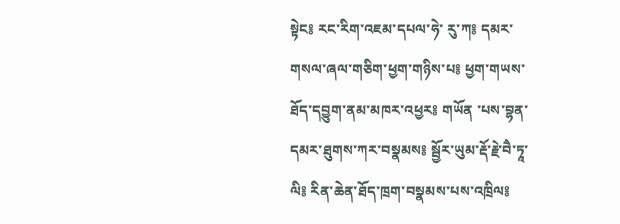སྟེང༔ རང་རིག་འཇམ་དཔལ་ཧེ་ རུ་ཀ༔ དམར་གསལ་ཞལ་གཅིག་ཕྱག་གཉིས་པ༔ ཕྱག་གཡས་ཐོད་དབྱུག་ནམ་མཁར་འཕྱར༔ གཡོན ་པས་བྷན་དམར་ཐུགས་ཀར་བསྣམས༔ སྦྱོར་ཡུམ་རྡོ་རྗེ་བཻ་ཏཱ་ལི༔ རིན་ཆེན་ཐོད་ཁྲག་བསྣམས་པས་འཁྲིལ༔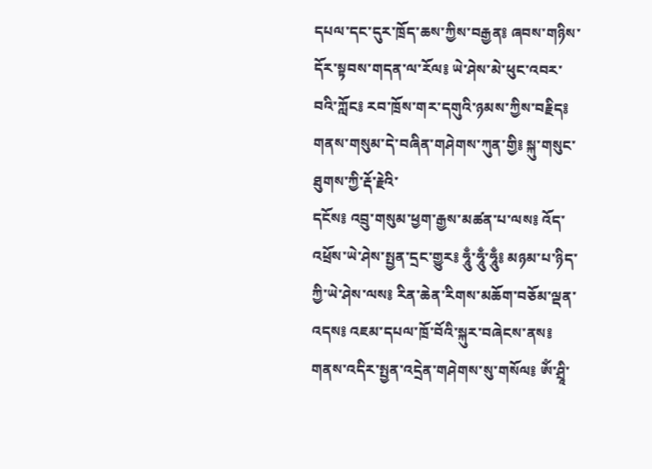དཔལ་དང་དུར་ཁྲོད་ཆས་ཀྱིས་བརྒྱན༔ ཞབས་གཉིས་དོར་སྟབས་གདན་ལ་རོལ༔ ཡེ་ཤེས་མེ་ཕུང་འབར་བའི་ཀློང༔ རབ་ཁྲོས་གར་དགུའི་ཉམས་ཀྱིས་བརྗིད༔ གནས་གསུམ་དེ་བཞིན་གཤེགས་ཀུན་གྱི༔ སྐུ་གསུང་ཐུགས་ཀྱི་རྡོ་རྗེའི་
དངོས༔ འབྲུ་གསུམ་ཕྱག་རྒྱས་མཚན་པ་ལས༔ འོད་འཕྲོས་ཡེ་ཤེས་སྤྱན་དྲང་གྱུར༔ ཧཱུྃ་ཧཱུྃ་ཧཱུྃ༔ མཉམ་པ་ཉིད་ཀྱི་ཡེ་ཤེས་ལས༔ རིན་ཆེན་རིགས་མཆོག་བཅོམ་ལྡན་འདས༔ འཇམ་དཔལ་ཁྲོ་བོའི་སྐུར་བཞེངས་ནས༔ གནས་འདིར་སྤྱན་འདྲེན་གཤེགས་སུ་གསོལ༔ ཨོཾ་ཤྲཱི་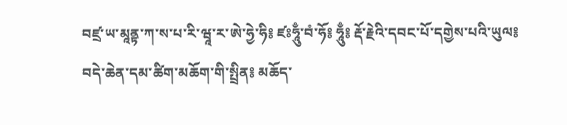བཛྲ་ཡ་མཱནྟ་ཀ་ས་པ་རི་ཝཱ་ར་ཨེ་ཧྱེ་ཧི༔ ཛཿཧཱུྃ་བཾ་ཧོ༔ ཧཱུྃ༔ རྡོ་རྗེའི་དབང་པོ་དགྱེས་པའི་ཡུལ༔ བདེ་ཆེན་དམ་ཚིག་མཆོག་གི་སྤྲིན༔ མཆོད་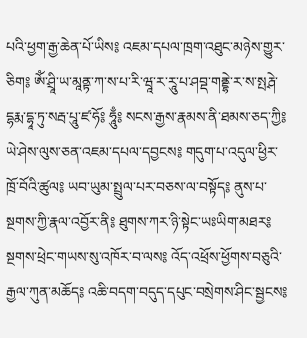པའི་ཕྱག་རྒྱ་ཆེན་པོ་ཡིས༔ འཇམ་དཔལ་ཁྲག་འཐུང་མཉེས་གྱུར་ཅིག༔ ཨོཾ་ཤྲཱི་ཡ་མཱནྟ་ཀ་ས་པ་རི་ཝཱ་ར་རཱུ་པ་ཤབྡ་གནྡྷེ་ར་ས་སྤརྴེ་དྷརྨ་དྷཱ་ཏུ་སརྦ་པཱུ་ཛ་ཧོ༔ ཧཱུྃ༔ སངས་རྒྱས་རྣམས་ནི་ཐམས་ཅད་ཀྱི༔ ཡེ་ཤེས་ལུས་ཅན་འཇམ་དཔལ་དབྱངས༔ གདུག་པ་འདུལ་ཕྱིར་ཁྲོ་བོའི་ཚུལ༔ ཡབ་ཡུམ་སྤྲུལ་པར་བཅས་ལ་བསྟོད༔ ནུས་པ་སྔགས་ཀྱི་རྣལ་འབྱོར་ནི༔ ཐུགས་ཀར་ཉི་སྟེང་ཡཿཡིག་མཐར༔ སྔགས་ཕྲེང་གཡས་སུ་འཁོར་བ་ལས༔ འོད་འཕྲོས་ཕྱོགས་བཅུའི་རྒྱལ་ཀུན་མཆོད༔ འཆི་བདག་བདུད་དཔུང་བསྲེགས་ཤིང་སྦྱངས༔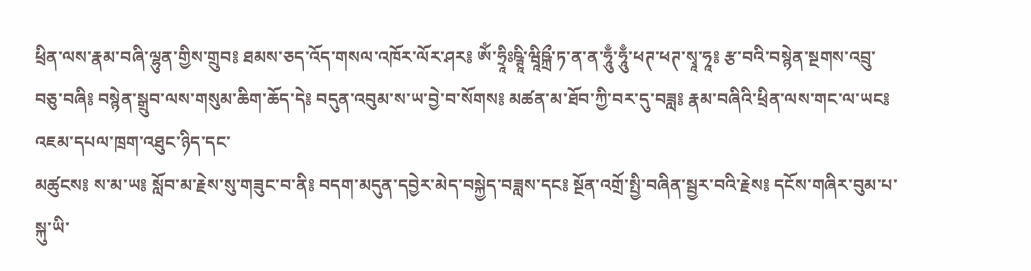ཕྲིན་ལས་རྣམ་བཞི་ལྷུན་གྱིས་གྲུབ༔ ཐམས་ཅད་འོད་གསལ་འཁོར་ལོར་ཤར༔ ཨོཾ་ཧྲཱིཿཥྚཱི་ཝཱིཥྐྲྀ་ཏ་ན་ན་ཧཱུྃ་ཧཱུྃ་ཕཊ་ཕཊ་སྭཱ་ཧཱ༔ རྩ་བའི་བསྙེན་སྔགས་འབྲུ་བཅུ་བཞི༔ བསྙེན་སྒྲུབ་ལས་གསུམ་ཆིག་ཆོད་དེ༔ བདུན་འབུམ་ས་ཡ་བྱེ་བ་སོགས༔ མཚན་མ་ཐོབ་ཀྱི་བར་དུ་བཟླ༔ རྣམ་བཞིའི་ཕྲིན་ལས་གང་ལ་ཡང༔ འཇམ་དཔལ་ཁྲག་འཐུང་ཉིད་དང་
མཚུངས༔ ས་མ་ཡ༔ སློབ་མ་རྗེས་སུ་གཟུང་བ་ནི༔ བདག་མདུན་དབྱེར་མེད་བསྐྱེད་བཟླས་དང༔ སྔོན་འགྲོ་སྤྱི་བཞིན་སྦྱར་བའི་རྗེས༔ དངོས་གཞིར་བུམ་པ་སྐུ་ཡི་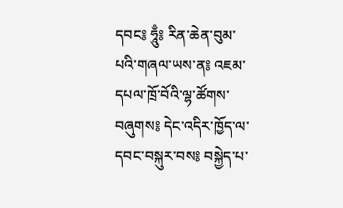དབང༔ ཧཱུྃ༔ རིན་ཆེན་བུམ་པའི་གཞལ་ཡས་ན༔ འཇམ་དཔལ་ཁྲོ་བོའི་ལྷ་ཚོགས་བཞུགས༔ དེང་འདིར་ཁྱོད་ལ་དབང་བསྐུར་བས༔ བསྐྱེད་པ་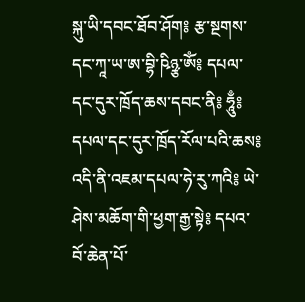སྐུ་ཡི་དབང་ཐོབ་ཤོག༔ རྩ་སྔགས་དང་ཀཱ་ཡ་ཨ་བྷི་ཥིཉྩ་ཨོཾ༔ དཔལ་དང་དུར་ཁྲོད་ཆས་དབང་ནི༔ ཧཱུྃ༔ དཔལ་དང་དུར་ཁྲོད་རོལ་པའི་ཆས༔ འདི་ནི་འཇམ་དཔལ་ཧེ་རུ་ཀའི༔ ཡེ་ཤེས་མཆོག་གི་ཕྱག་རྒྱ་སྟེ༔ དཔའ་བོ་ཆེན་པོ་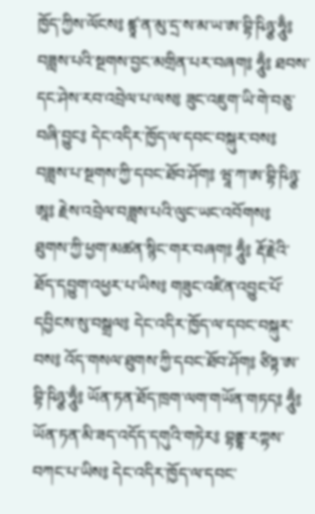ཁྱོད་ཀྱིས་ལོངས༔ ཛྙཱ་ན་མུ་དྲ་ས་མ་ཡ་ཨ་བྷི་ཥིཉྩ་ཧཱུྃ༔ བཟླས་པའི་སྔགས་བྱང་མགྲིན་པར་བཞག༔ ཧཱུྃ༔ ཐབས་དང་ཤེས་རབ་འབྲེལ་པ་ལས༔ ཟུང་འཇུག་ཡི་གེ་བཅུ་བཞི་བྱུང༔ དེང་འདིར་ཁྱོད་ལ་དབང་བསྐུར་བས༔ བཟླས་པ་སྔགས་ཀྱི་དབང་ཐོབ་ཤོག༔ ཝཱ་ཀ་ཨ་བྷི་ཥིཉྩ་ཨཱ༔ རྗེས་འབྲེལ་བཟླས་པའི་ལུང་ཡང་འབོགས༔ ཐུགས་ཀྱི་ཕྱག་མཚན་སྙིང་གར་བཞག༔ ཧཱུྃ༔ རྡོ་རྗེའི་ཐོད་དབྱུག་འཕྱར་པ་ཡིས༔ གཟུང་འཛིན་འབྱུང་པོ་དབྱིངས་སུ་བསྒྲལ༔ དེང་འདིར་ཁྱོད་ལ་དབང་བསྐུར་བས༔ འོད་གསལ་ཐུགས་ཀྱི་དབང་ཐོབ་ཤོག༔ ཙིཏྟ་ཨ་བྷི་ཥིཉྩ་ཧཱུྃ༔ ཡོན་ཏན་ཐོད་ཁྲག་ལག་གཡོན་གཏད༔ ཧཱུྃ༔ ཡོན་ཏན་མི་ཟད་འདོད་དགུའི་གཏེར༔ བྷནྡྷ་རཀྟས་བཀང་པ་ཡིས༔ དེང་འདིར་ཁྱོད་ལ་དབང་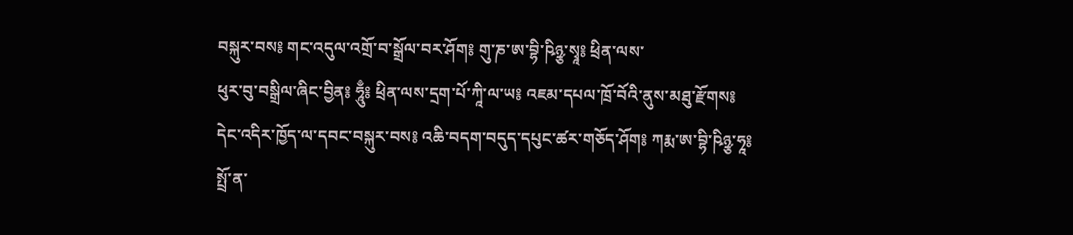བསྐུར་བས༔ གང་འདུལ་འགྲོ་བ་སྒྲོལ་བར་ཤོག༔ གུ་ཎ་ཨ་བྷི་ཥིཉྩ་སྭཱ༔ ཕྲིན་ལས་
ཕུར་བུ་བསྒྲིལ་ཞིང་བྱིན༔ ཧཱུྃ༔ ཕྲིན་ལས་དྲག་པོ་ཀཱི་ལ་ཡ༔ འཇམ་དཔལ་ཁྲོ་བོའི་ནུས་མཐུ་རྫོགས༔ དེང་འདིར་ཁྱོད་ལ་དབང་བསྐུར་བས༔ འཆི་བདག་བདུད་དཔུང་ཚར་གཅོད་ཤོག༔ ཀརྨ་ཨ་བྷི་ཥིཉྩ་ཧཱ༔ སྤྲོ་ན་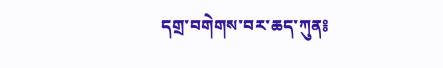དགྲ་བགེགས་བར་ཆད་ཀུན༔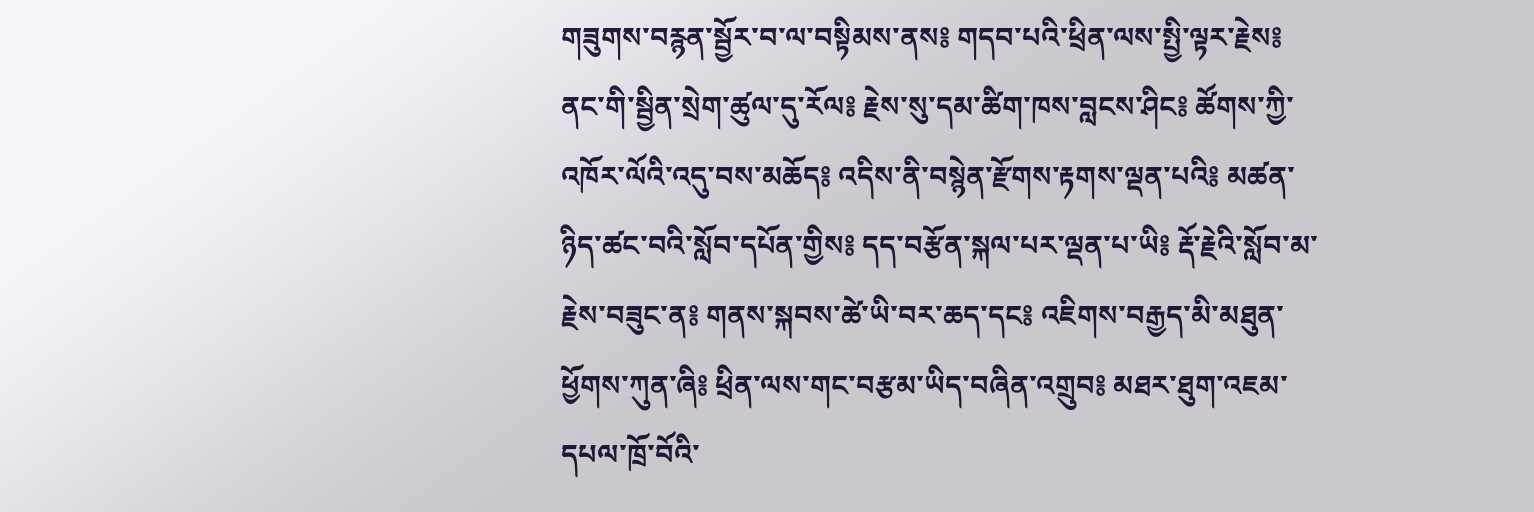གཟུགས་བརྙན་སྦྱོར་བ་ལ་བསྟིམས་ནས༔ གདབ་པའི་ཕྲིན་ལས་སྤྱི་ལྟར་རྗེས༔ ནང་གི་སྦྱིན་སྲེག་ཚུལ་དུ་རོལ༔ རྗེས་སུ་དམ་ཚིག་ཁས་བླངས་ཤིང༔ ཚོགས་ཀྱི་འཁོར་ལོའི་འདུ་བས་མཆོད༔ འདིས་ནི་བསྙེན་རྫོགས་རྟགས་ལྡན་པའི༔ མཚན་ཉིད་ཚང་བའི་སློབ་དཔོན་གྱིས༔ དད་བརྩོན་སྐལ་པར་ལྡན་པ་ཡི༔ རྡོ་རྗེའི་སློབ་མ་རྗེས་བཟུང་ན༔ གནས་སྐབས་ཚེ་ཡི་བར་ཆད་དང༔ འཇིགས་བརྒྱད་མི་མཐུན་ཕྱོགས་ཀུན་ཞི༔ ཕྲིན་ལས་གང་བརྩམ་ཡིད་བཞིན་འགྲུབ༔ མཐར་ཐུག་འཇམ་དཔལ་ཁྲོ་བོའི་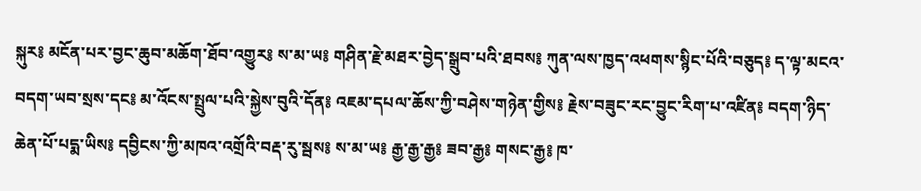སྐུར༔ མངོན་པར་བྱང་ཆུབ་མཆོག་ཐོབ་འགྱུར༔ ས་མ་ཡ༔ གཤིན་རྗེ་མཐར་བྱེད་སྒྲུབ་པའི་ཐབས༔ ཀུན་ལས་ཁྱད་འཕགས་སྙིང་པོའི་བཅུད༔ ད་ལྟ་མངའ་བདག་ཡབ་སྲས་དང༔ མ་འོངས་སྤྲུལ་པའི་སྐྱེས་བུའི་དོན༔ འཇམ་དཔལ་ཆོས་ཀྱི་བཤེས་གཉེན་གྱིས༔ རྗེས་བཟུང་རང་བྱུང་རིག་པ་འཛིན༔ བདག་ཉིད་ཆེན་པོ་པདྨ་ཡིས༔ དབྱིངས་ཀྱི་མཁའ་འགྲོའི་བརྡ་རུ་སྦས༔ ས་མ་ཡ༔ རྒྱ་རྒྱ་རྒྱ༔ ཟབ་རྒྱ༔ གསང་རྒྱ༔ ཁ་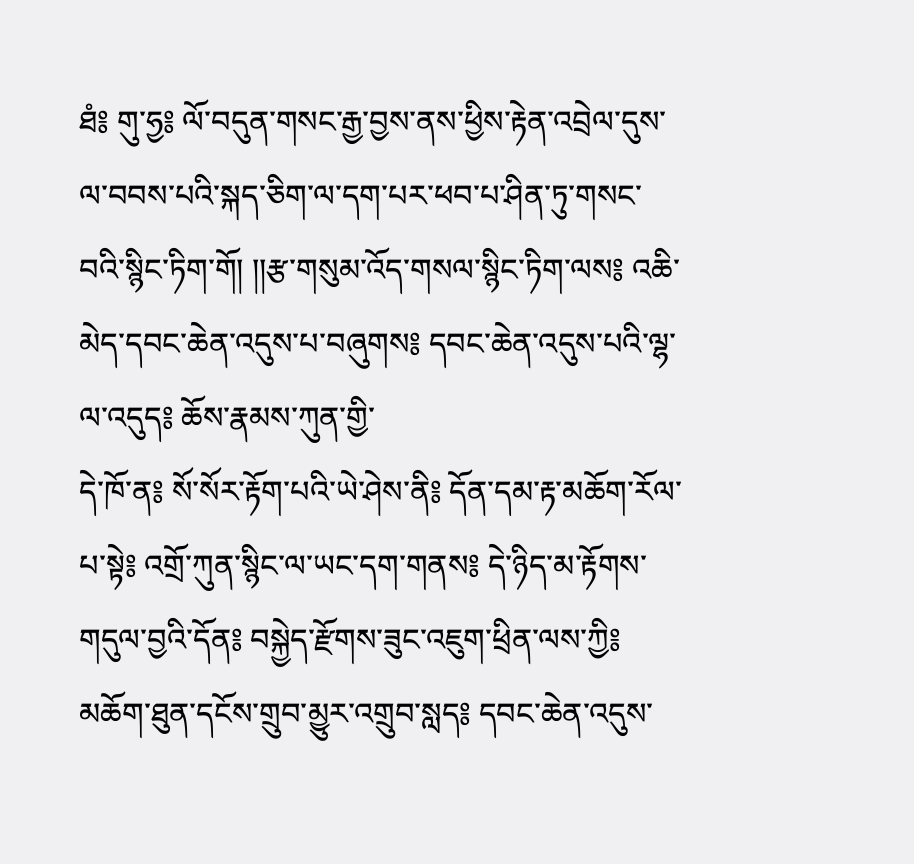ཐཾ༔ གུ་ཧྱ༔ ལོ་བདུན་གསང་རྒྱ་བྱས་ནས་ཕྱིས་རྟེན་འབྲེལ་དུས་ལ་བབས་པའི་སྐད་ཅིག་ལ་དག་པར་ཕབ་པ་ཤིན་ཏུ་གསང་བའི་སྙིང་ཏིག་གོ། །།རྩ་གསུམ་འོད་གསལ་སྙིང་ཏིག་ལས༔ འཆི་མེད་དབང་ཆེན་འདུས་པ་བཞུགས༔ དབང་ཆེན་འདུས་པའི་ལྷ་ལ་འདུད༔ ཆོས་རྣམས་ཀུན་གྱི་
དེ་ཁོ་ན༔ སོ་སོར་རྟོག་པའི་ཡེ་ཤེས་ནི༔ དོན་དམ་རྟ་མཆོག་རོལ་པ་སྟེ༔ འགྲོ་ཀུན་སྙིང་ལ་ཡང་དག་གནས༔ དེ་ཉིད་མ་རྟོགས་གདུལ་བྱའི་དོན༔ བསྐྱེད་རྫོགས་ཟུང་འཇུག་ཕྲིན་ལས་ཀྱི༔ མཆོག་ཐུན་དངོས་གྲུབ་མྱུར་འགྲུབ་སླད༔ དབང་ཆེན་འདུས་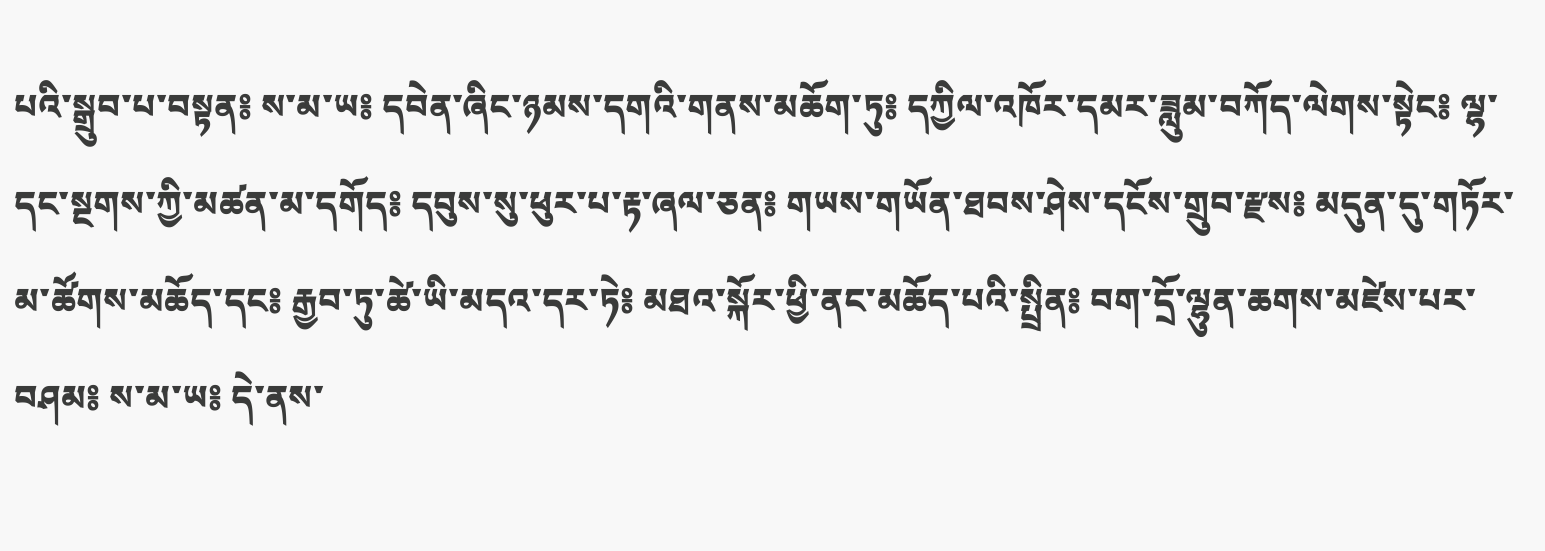པའི་སྒྲུབ་པ་བསྟན༔ ས་མ་ཡ༔ དབེན་ཞིང་ཉམས་དགའི་གནས་མཆོག་ཏུ༔ དཀྱིལ་འཁོར་དམར་ཟླུམ་བཀོད་ལེགས་སྟེང༔ ལྷ་དང་སྔགས་ཀྱི་མཚན་མ་དགོད༔ དབུས་སུ་ཕུར་པ་རྟ་ཞལ་ཅན༔ གཡས་གཡོན་ཐབས་ཤེས་དངོས་གྲུབ་རྫས༔ མདུན་དུ་གཏོར་མ་ཚོགས་མཆོད་དང༔ རྒྱབ་ཏུ་ཚེ་ཡི་མདའ་དར་ཏེ༔ མཐའ་སྐོར་ཕྱི་ནང་མཆོད་པའི་སྤྲིན༔ བག་དྲོ་ལྷུན་ཆགས་མཛེས་པར་བཤམ༔ ས་མ་ཡ༔ དེ་ནས་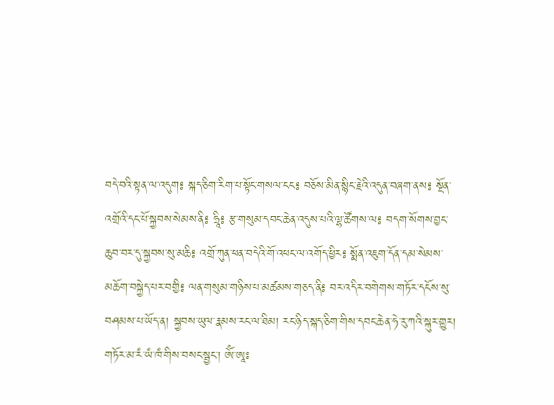བདེ་བའི་སྟན་ལ་འདུག༔ སྐད་ཅིག་རིག་པ་སྟོང་གསལ་ངང༔ བཅོས་མིན་སྙིང་རྗེའི་འདུན་བཞག་ནས༔ སྔོན་འགྲོའི་དང་པོ་སྐྱབས་སེམས་ནི༔ ཧྲཱི༔ རྩ་གསུམ་དབང་ཆེན་འདུས་པའི་ལྷ་ཚོགས་ལ༔ བདག་སོགས་བྱང་ཆུབ་བར་དུ་སྐྱབས་སུ་མཆི༔ འགྲོ་ཀུན་ཕན་བདེའི་གོ་འཕང་ལ་འགོད་ཕྱིར༔ སྨོན་འཇུག་དོན་དམ་སེམས་མཆོག་བསྐྱེད་པར་བགྱི༔ ལན་གསུམ་གཉིས་པ་མཚམས་གཅད་ནི༔ བར་འདིར་བགེགས་གཏོར་དངོས་སུ་བཤམས་པ་ཡོད་ན། སྐྱབས་ཡུལ་རྣམས་རང་ལ་ཐིམ། རང་ཉིད་སྐད་ཅིག་གིས་དབང་ཆེན་ཧེ་རུ་ཀའི་སྐུར་གྱུར། གཏོར་མ་རཾ་ཡཾ་ཁཾ་གིས་བསང་སྦྱང་། ཨོཾ་ཨཱཿ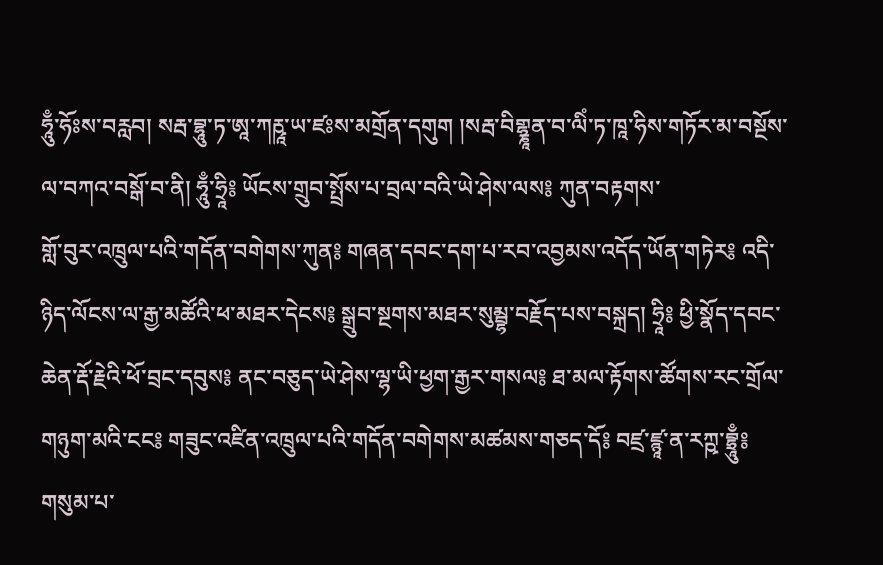ཧཱུྃ་ཧོཿས་བརླབ། སརྦ་བྷཱུ་ཏ་ཨཱ་ཀརྵཱ་ཡ་ཛཿས་མགྲོན་དགུག །སརྦ་བིགྷྣཱན་བ་ལིཾ་ཏ་ཁཱ་ཧིས་གཏོར་མ་བསྔོས་ལ་བཀའ་བསྒོ་བ་ནི། ཧཱུྃ་ཧྲཱི༔ ཡོངས་གྲུབ་སྤྲོས་པ་བྲལ་བའི་ཡེ་ཤེས་ལས༔ ཀུན་བརྟགས་
གློ་བུར་འཁྲུལ་པའི་གདོན་བགེགས་ཀུན༔ གཞན་དབང་དག་པ་རབ་འབྱམས་འདོད་ཡོན་གཏེར༔ འདི་ཉིད་ལོངས་ལ་རྒྱ་མཚོའི་ཕ་མཐར་དེངས༔ སྒྲུབ་སྔགས་མཐར་སུམྦྷ་བརྗོད་པས་བསྐྲད། ཧྲཱི༔ ཕྱི་སྣོད་དབང་ཆེན་རྡོ་རྗེའི་ཕོ་བྲང་དབུས༔ ནང་བཅུད་ཡེ་ཤེས་ལྷ་ཡི་ཕྱག་རྒྱར་གསལ༔ ཐ་མལ་རྟོགས་ཚོགས་རང་གྲོལ་གཉུག་མའི་ངང༔ གཟུང་འཛིན་འཁྲུལ་པའི་གདོན་བགེགས་མཚམས་གཅད་དོ༔ བཛྲ་ཛྙཱ་ན་རཀྵ་བྷྲཱུྃ༔ གསུམ་པ་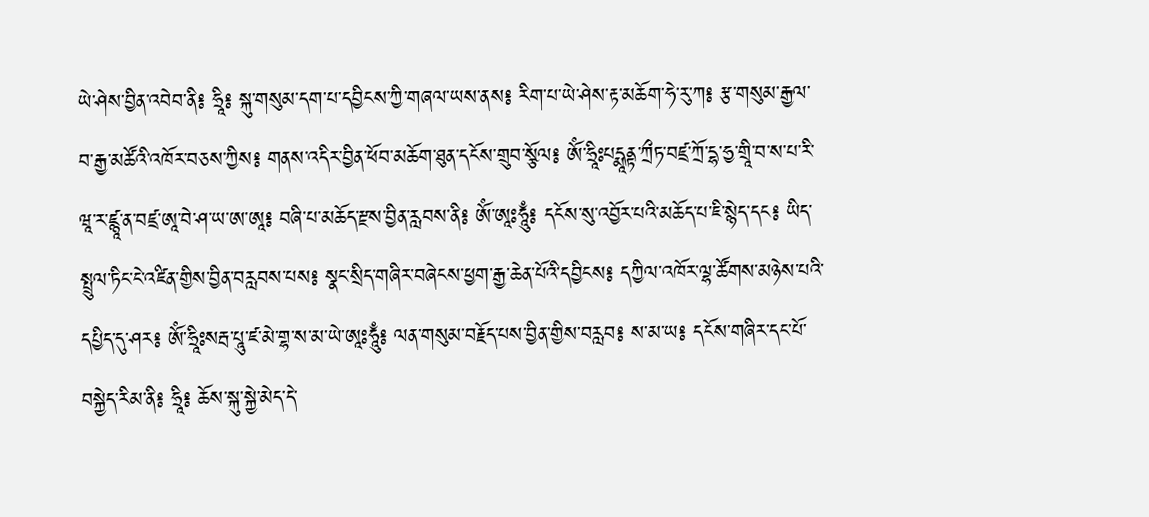ཡེ་ཤེས་བྱིན་འབེབ་ནི༔ ཧྲཱི༔ སྐུ་གསུམ་དག་པ་དབྱིངས་ཀྱི་གཞལ་ཡས་ནས༔ རིག་པ་ཡེ་ཤེས་རྟ་མཆོག་ཧེ་རུ་ཀ༔ རྩ་གསུམ་རྒྱལ་བ་རྒྱ་མཚོའི་འཁོར་བཅས་ཀྱིས༔ གནས་འདིར་བྱིན་ཕོབ་མཆོག་ཐུན་དངོས་གྲུབ་སྩོལ༔ ཨོཾ་ཧྲཱིཿཔདྨཱནྟ་ཀྲྀཏ་བཛྲ་ཀྲོ་དྷ་ཧྱ་གྲཱི་བ་ས་པ་རི་ཝཱ་ར་ཛྙཱ་ན་བཛྲ་ཨཱ་བེ་ཤ་ཡ་ཨ་ཨཱ༔ བཞི་པ་མཆོད་རྫས་བྱིན་རླབས་ནི༔ ཨོཾ་ཨཱཿཧཱུྃ༔ དངོས་སུ་འབྱོར་པའི་མཆོད་པ་ཇི་སྙེད་དང༔ ཡིད་སྤྲུལ་ཏིང་ངེ་འཛིན་གྱིས་བྱིན་བརླབས་པས༔ སྣང་སྲིད་གཞིར་བཞེངས་ཕྱག་རྒྱ་ཆེན་པོའི་དབྱིངས༔ དཀྱིལ་འཁོར་ལྷ་ཚོགས་མཉེས་པའི་དཔྱིད་དུ་ཤར༔ ཨོཾ་ཧྲཱིཿསརྦ་པཱུ་ཛ་མེ་གྷ་ས་མ་ཡེ་ཨཱཿཧཱུྃ༔ ལན་གསུམ་བརྗོད་པས་བྱིན་གྱིས་བརླབ༔ ས་མ་ཡ༔ དངོས་གཞིར་དང་པོ་བསྐྱེད་རིམ་ནི༔ ཧྲཱི༔ ཆོས་སྐུ་སྐྱེ་མེད་དེ་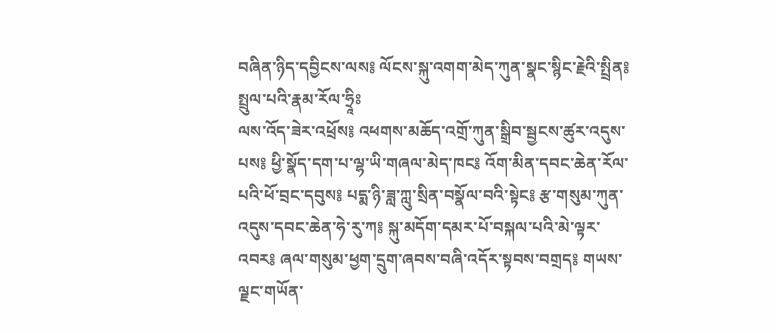བཞིན་ཉིད་དབྱིངས་ལས༔ ལོངས་སྐུ་འགག་མེད་ཀུན་སྣང་སྙིང་རྗེའི་སྤྲིན༔ སྤྲུལ་པའི་རྣམ་རོལ་ཧྲཱིཿ
ལས་འོད་ཟེར་འཕྲོས༔ འཕགས་མཆོད་འགྲོ་ཀུན་སྒྲིབ་སྦྱངས་ཚུར་འདུས་པས༔ ཕྱི་སྣོད་དག་པ་ལྷ་ཡི་གཞལ་མེད་ཁང༔ འོག་མིན་དབང་ཆེན་རོལ་པའི་ཕོ་བྲང་དབུས༔ པདྨ་ཉི་ཟླ་ཀླུ་སྲིན་བསྣོལ་བའི་སྟེང༔ རྩ་གསུམ་ཀུན་འདུས་དབང་ཆེན་ཧེ་རུ་ཀ༔ སྐུ་མདོག་དམར་པོ་བསྐལ་པའི་མེ་ལྟར་འབར༔ ཞལ་གསུམ་ཕྱག་དྲུག་ཞབས་བཞི་འདོར་སྟབས་བགྲད༔ གཡས་ལྗང་གཡོན་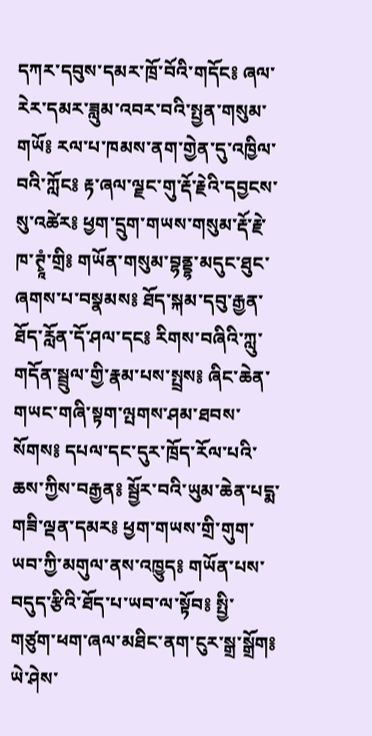དཀར་དབུས་དམར་ཁྲོ་བོའི་གདོང༔ ཞལ་རེར་དམར་ཟླུམ་འབར་བའི་སྤྱན་གསུམ་གཡོ༔ རལ་པ་ཁམས་ནག་གྱེན་དུ་འཁྱིལ་བའི་ཀློང༔ རྟ་ཞལ་ལྗང་གུ་རྡོ་རྗེའི་དབྱངས་སུ་འཚེར༔ ཕྱག་དྲུག་གཡས་གསུམ་རྡོ་རྗེ་ཁ་ཊྭཱཾ་གྲི༔ གཡོན་གསུམ་བྷནྡྷ་མདུང་ཐུང་ཞགས་པ་བསྣམས༔ ཐོད་སྐམ་དབུ་རྒྱན་ཐོད་རློན་དོ་ཤལ་དང༔ རིགས་བཞིའི་ཀླུ་གདོན་སྦྲུལ་གྱི་རྣམ་པས་སྤྲས༔ ཞིང་ཆེན་གཡང་གཞི་སྟག་ལྤགས་ཤམ་ཐབས་སོགས༔ དཔལ་དང་དུར་ཁྲོད་རོལ་པའི་ཆས་ཀྱིས་བརྒྱན༔ སྦྱོར་བའི་ཡུམ་ཆེན་པདྨ་གཟི་ལྡན་དམར༔ ཕྱག་གཡས་གྲི་གུག་ཡབ་ཀྱི་མགུལ་ནས་འཁྱུད༔ གཡོན་པས་བདུད་རྩིའི་ཐོད་པ་ཡབ་ལ་སྟོབ༔ སྤྱི་གཙུག་ཕག་ཞལ་མཐིང་ནག་ངུར་སྒྲ་སྒྲོག༔ ཡེ་ཤེས་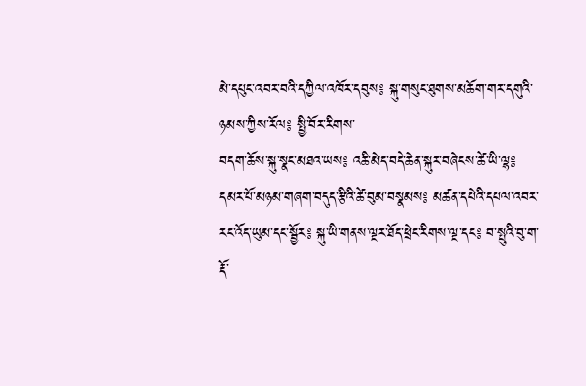མེ་དཔུང་འབར་བའི་དཀྱིལ་འཁོར་དབུས༔ སྐུ་གསུང་ཐུགས་མཆོག་གར་དགུའི་ཉམས་ཀྱིས་རོལ༔ སྤྱི་བོར་རིགས་
བདག་ཆོས་སྐུ་སྣང་མཐའ་ཡས༔ འཆི་མེད་བདེ་ཆེན་སྐུར་བཞེངས་ཚེ་ཡི་ལྷ༔ དམར་པོ་མཉམ་གཞག་བདུད་རྩིའི་ཚེ་བུམ་བསྣམས༔ མཚན་དཔེའི་དཔལ་འབར་རང་འོད་ཡུམ་དང་སྦྱོར༔ སྐུ་ཡི་གནས་ལྔར་ཐོད་ཕྲེང་རིགས་ལྔ་དང༔ བ་སྤུའི་བུ་ག་རྡོ་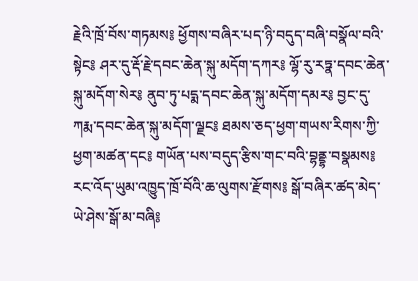རྗེའི་ཁྲོ་བོས་གཏམས༔ ཕྱོགས་བཞིར་པད་ཉི་བདུད་བཞི་བསྣོལ་བའི་སྟེང༔ ཤར་དུ་རྡོ་རྗེ་དབང་ཆེན་སྐུ་མདོག་དཀར༔ ལྷོ་རུ་རཏྣ་དབང་ཆེན་སྐུ་མདོག་སེར༔ ནུབ་ཏུ་པདྨ་དབང་ཆེན་སྐུ་མདོག་དམར༔ བྱང་དུ་ཀརྨ་དབང་ཆེན་སྐུ་མདོག་ལྗང༔ ཐམས་ཅད་ཕྱག་གཡས་རིགས་ཀྱི་ཕྱག་མཚན་དང༔ གཡོན་པས་བདུད་རྩིས་གང་བའི་བྷནྡྷ་བསྣམས༔ རང་འོད་ཡུམ་འཁྱུད་ཁྲོ་བོའི་ཆ་ལུགས་རྫོགས༔ སྒོ་བཞིར་ཚད་མེད་ཡེ་ཤེས་སྒོ་མ་བཞི༔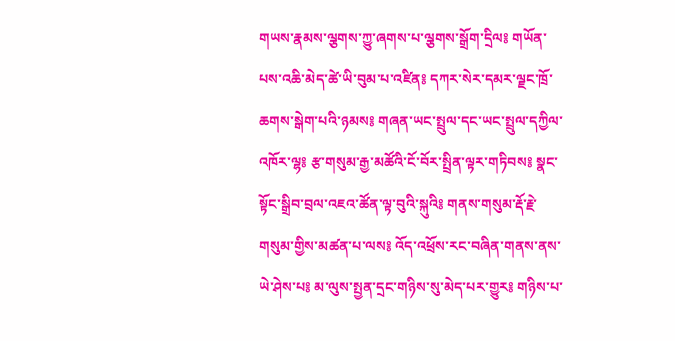གཡས་རྣམས་ལྕགས་ཀྱུ་ཞགས་པ་ལྕགས་སྒྲོག་དྲིལ༔ གཡོན་པས་འཆི་མེད་ཚེ་ཡི་བུམ་པ་འཛིན༔ དཀར་སེར་དམར་ལྗང་ཁྲོ་ཆགས་སྒེག་པའི་ཉམས༔ གཞན་ཡང་སྤྲུལ་དང་ཡང་སྤྲུལ་དཀྱིལ་འཁོར་ལྷ༔ རྩ་གསུམ་རྒྱ་མཚོའི་ངོ་བོར་སྤྲིན་ལྟར་གཏིབས༔ སྣང་སྟོང་སྒྲིབ་བྲལ་འཇའ་ཚོན་ལྟ་བུའི་སྐུའི༔ གནས་གསུམ་རྡོ་རྗེ་གསུམ་གྱིས་མཚན་པ་ལས༔ འོད་འཕྲོས་རང་བཞིན་གནས་ནས་ཡེ་ཤེས་པ༔ མ་ལུས་སྤྱན་དྲང་གཉིས་སུ་མེད་པར་གྱུར༔ གཉིས་པ་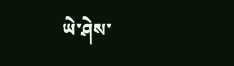ཡེ་ཤེས་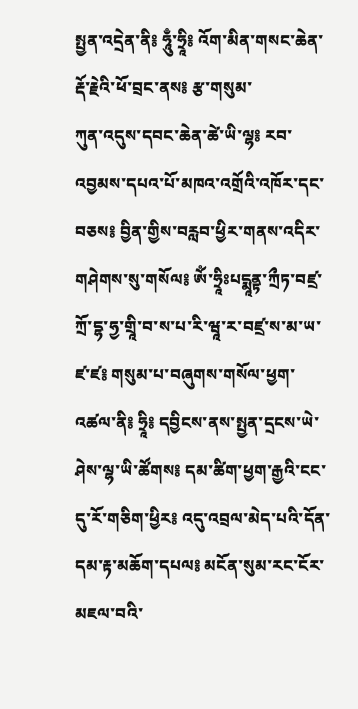སྤྱན་འདྲེན་ནི༔ ཧཱུྃ་ཧྲཱི༔ འོག་མིན་གསང་ཆེན་རྡོ་རྗེའི་ཕོ་བྲང་ནས༔ རྩ་གསུམ་
ཀུན་འདུས་དབང་ཆེན་ཚེ་ཡི་ལྷ༔ རབ་འབྱམས་དཔའ་པོ་མཁའ་འགྲོའི་འཁོར་དང་བཅས༔ བྱིན་གྱིས་བརླབ་ཕྱིར་གནས་འདིར་གཤེགས་སུ་གསོལ༔ ཨོཾ་ཧྲཱིཿཔདྨཱནྟ་ཀྲྀཏ་བཛྲ་ཀྲོ་དྷ་ཧྱ་གྲཱི་བ་ས་པ་རི་ཝཱ་ར་བཛྲ་ས་མ་ཡ་ཛ་ཛ༔ གསུམ་པ་བཞུགས་གསོལ་ཕྱག་འཚལ་ནི༔ ཧྲཱི༔ དབྱིངས་ནས་སྤྱན་དྲངས་ཡེ་ཤེས་ལྷ་ཡི་ཚོགས༔ དམ་ཚིག་ཕྱག་རྒྱའི་ངང་དུ་རོ་གཅིག་ཕྱིར༔ འདུ་འབྲལ་མེད་པའི་དོན་དམ་རྟ་མཆོག་དཔལ༔ མངོན་སུམ་རང་ངོར་མཇལ་བའི་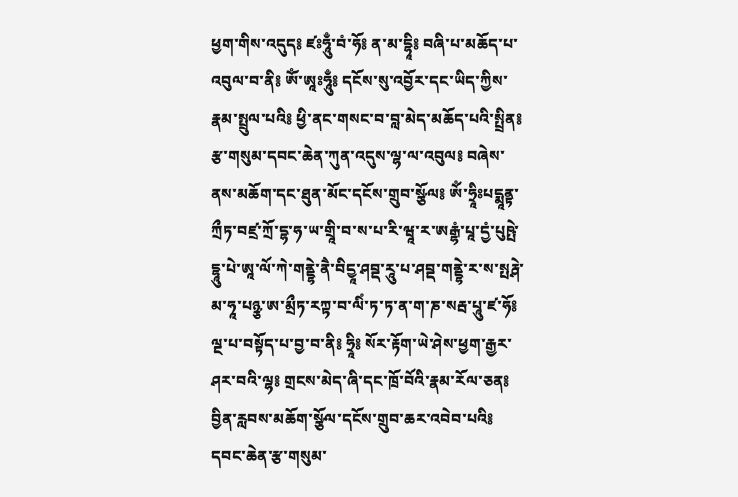ཕྱག་གིས་འདུད༔ ཛཿཧཱུྃ་བཾ་ཧོ༔ ན་མ་དྷཱི༔ བཞི་པ་མཆོད་པ་འབུལ་བ་ནི༔ ཨོཾ་ཨཱཿཧཱུྃ༔ དངོས་སུ་འབྱོར་དང་ཡིད་ཀྱིས་རྣམ་སྤྲུལ་པའི༔ ཕྱི་ནང་གསང་བ་བླ་མེད་མཆོད་པའི་སྤྲིན༔ རྩ་གསུམ་དབང་ཆེན་ཀུན་འདུས་ལྷ་ལ་འབུལ༔ བཞེས་ནས་མཆོག་དང་ཐུན་མོང་དངོས་གྲུབ་སྩོལ༔ ཨོཾ་ཧྲཱིཿཔདྨཱནྟ་ཀྲྀཏ་བཛྲ་ཀྲོ་དྷ་ཧ་ཡ་གྲཱི་བ་ས་པ་རི་ཝཱ་ར་ཨརྒྷཾ་པཱ་དྱཾ་པུཥྤེ་དྷཱུ་པེ་ཨཱ་ལོ་ཀེ་གནྡྷེ་ནཻ་བིདྱཱ་ཤབྡ་རཱུ་པ་ཤབྡ་གནྡྷེ་ར་ས་སྤརྴེ་མ་ཧཱ་པཉྩ་ཨ་མྲྀཏ་རཀྟ་བ་ལིཾ་ཏ་ཏ་ན་ག་ཎ་སརྦ་པཱུ་ཛ་ཧོ༔ ལྔ་པ་བསྟོད་པ་བྱ་བ་ནི༔ ཧྲཱི༔ སོར་རྟོག་ཡེ་ཤེས་ཕྱག་རྒྱར་ཤར་བའི་ལྷ༔ གྲངས་མེད་ཞི་དང་ཁྲོ་བོའི་རྣམ་རོལ་ཅན༔ བྱིན་རླབས་མཆོག་སྩོལ་དངོས་གྲུབ་ཆར་འབེབ་པའི༔ དབང་ཆེན་རྩ་གསུམ་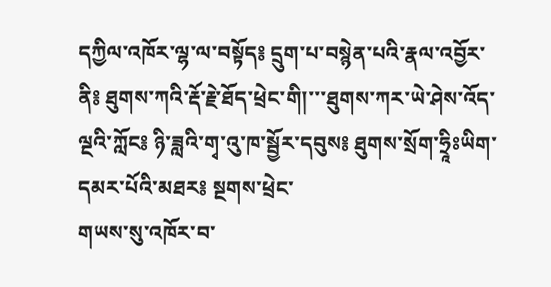དཀྱིལ་འཁོར་ལྷ་ལ་བསྟོད༔ དྲུག་པ་བསྙེན་པའི་རྣལ་འབྱོར་ནི༔ ཐུགས་ཀའི་རྡོ་རྗེ་ཐོད་ཕྲེང་གི།་་་ཐུགས་ཀར་ཡེ་ཤེས་འོད་ལྔའི་ཀློང༔ ཉི་ཟླའི་གྭ་འུ་ཁ་སྦྱོར་དབུས༔ ཐུགས་སྲོག་ཧྲཱིཿཡིག་དམར་པོའི་མཐར༔ སྔགས་ཕྲེང་
གཡས་སུ་འཁོར་བ་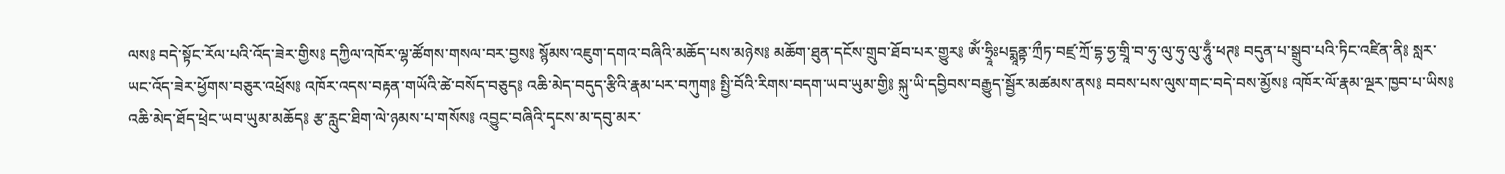ལས༔ བདེ་སྟོང་རོལ་པའི་འོད་ཟེར་གྱིས༔ དཀྱིལ་འཁོར་ལྷ་ཚོགས་གསལ་བར་བྱས༔ སྙོམས་འཇུག་དགའ་བཞིའི་མཆོད་པས་མཉེས༔ མཆོག་ཐུན་དངོས་གྲུབ་ཐོབ་པར་གྱུར༔ ཨོཾ་ཧྲཱིཿཔདྨཱནྟ་ཀྲྀཏ་བཛྲ་ཀྲོ་དྷ་ཧྱ་གྲཱི་བ་ཧུ་ལུ་ཧུ་ལུ་ཧཱུྃ་ཕཊ༔ བདུན་པ་སྒྲུབ་པའི་ཏིང་འཛིན་ནི༔ སླར་ཡང་འོད་ཟེར་ཕྱོགས་བཅུར་འཕྲོས༔ འཁོར་འདས་བརྟན་གཡོའི་ཚེ་བསོད་བཅུད༔ འཆི་མེད་བདུད་རྩིའི་རྣམ་པར་བཀུག༔ སྤྱི་བོའི་རིགས་བདག་ཡབ་ཡུམ་གྱི༔ སྐུ་ཡི་དབྱིབས་བརྒྱུད་སྦྱོར་མཚམས་ནས༔ བབས་པས་ལུས་གང་བདེ་བས་མྱོས༔ འཁོར་ལོ་རྣམ་ལྔར་ཁྱབ་པ་ཡིས༔ འཆི་མེད་ཐོད་ཕྲེང་ཡབ་ཡུམ་མཆོད༔ རྩ་རླུང་ཐིག་ལེ་ཉམས་པ་གསོས༔ འབྱུང་བཞིའི་དྭངས་མ་དབུ་མར་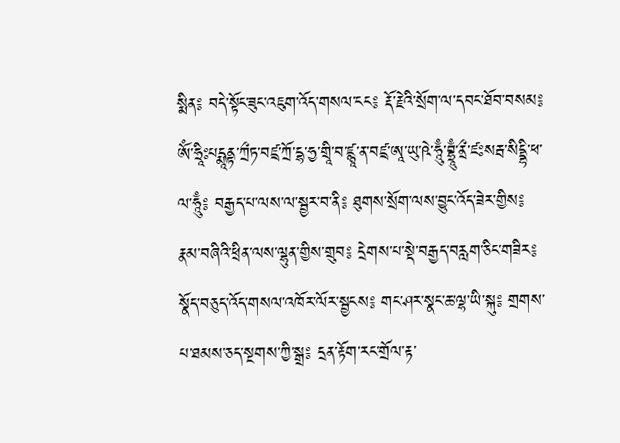སྨིན༔ བདེ་སྟོང་ཟུང་འཇུག་འོད་གསལ་ངང༔ རྡོ་རྗེའི་སྲོག་ལ་དབང་ཐོབ་བསམ༔ ཨོཾ་ཧྲཱིཿཔདྨཱནྟ་ཀྲྀཏ་བཛྲ་ཀྲོ་དྷ་ཧྱ་གྲཱི་བ་ཛྙཱ་ན་བཛྲ་ཨཱ་ཡུ་ཥེ་ཧཱུྃ་བྷྲཱུྃ་ནྲྀ་ཛཿསརྦ་སིདྡྷི་ཕ་ལ་ཧཱུྃ༔ བརྒྱད་པ་ལས་ལ་སྦྱར་བ་ནི༔ ཐུགས་སྲོག་ལས་བྱུང་འོད་ཟེར་གྱིས༔ རྣམ་བཞིའི་ཕྲིན་ལས་ལྷུན་གྱིས་གྲུབ༔ དྲེགས་པ་སྡེ་བརྒྱད་བརླག་ཅིང་གཟིར༔ སྣོད་བཅུད་འོད་གསལ་འཁོར་ལོར་སྦྱངས༔ གང་ཤར་སྣང་ཆ་ལྷ་ཡི་སྐུ༔ གྲགས་པ་ཐམས་ཅད་སྔགས་ཀྱི་སྒྲ༔ དྲན་རྟོག་རང་གྲོལ་རྟ་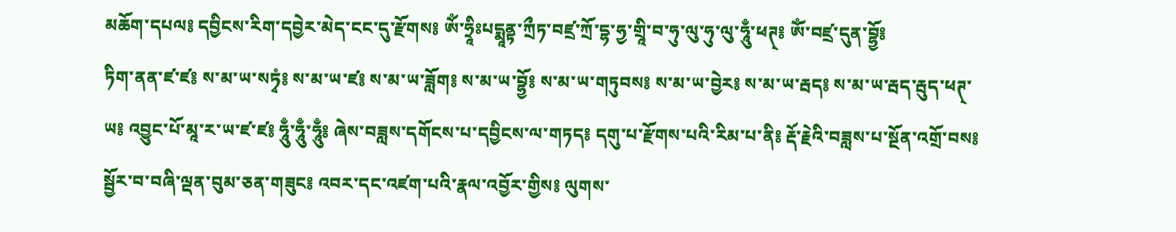མཆོག་དཔལ༔ དབྱིངས་རིག་དབྱེར་མེད་ངང་དུ་རྫོགས༔ ཨོཾ་ཧྲཱིཿཔདྨཱནྟ་ཀྲྀཏ་བཛྲ་ཀྲོ་དྷ་ཧྱ་གྲཱི་བ་ཧུ་ལུ་ཧུ་ལུ་ཧཱུྃ་ཕཊ྄༔ ཨོཾ་བཛྲ་དུན་བྷྱོ༔
ཏིག་ནན་ཛ་ཛ༔ ས་མ་ཡ་སཏྭཾ༔ ས་མ་ཡ་ཛ༔ ས་མ་ཡ་ཟློག༔ ས་མ་ཡ་བྷྱོ༔ ས་མ་ཡ་གཏུབས༔ ས་མ་ཡ་བྱེར༔ ས་མ་ཡ་རྦད༔ ས་མ་ཡ་རྦད་རྦུད་ཕཊ྄་ཡ༔ འབྱུང་པོ་མཱ་ར་ཡ་ཛ་ཛ༔ ཧཱུྃ་ཧཱུྃ་ཧཱུྃ༔ ཞེས་བཟླས་དགོངས་པ་དབྱིངས་ལ་གཏད༔ དགུ་པ་རྫོགས་པའི་རིམ་པ་ནི༔ རྡོ་རྗེའི་བཟླས་པ་སྔོན་འགྲོ་བས༔ སྦྱོར་བ་བཞི་ལྡན་བུམ་ཅན་གཟུང༔ འབར་དང་འཛག་པའི་རྣལ་འབྱོར་གྱིས༔ ལུགས་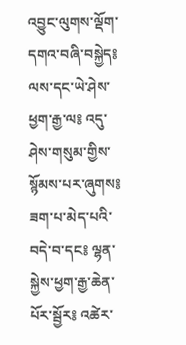འབྱུང་ལུགས་ལྡོག་དགའ་བཞི་བསྐྱེད༔ ལས་དང་ཡེ་ཤེས་ཕྱག་རྒྱ་ལ༔ འདུ་ཤེས་གསུམ་གྱིས་སྙོམས་པར་ཞུགས༔ ཟག་པ་མེད་པའི་བདེ་བ་དང༔ ལྷན་སྐྱེས་ཕྱག་རྒྱ་ཆེན་པོར་སྦྱོར༔ འཚེར་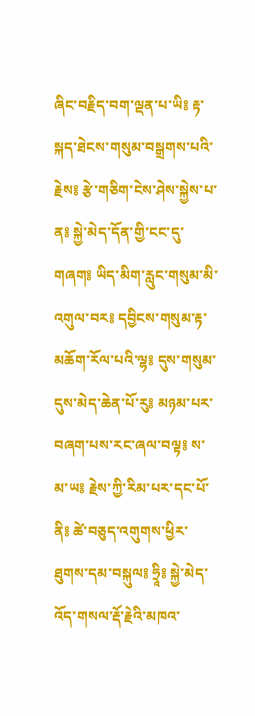ཞིང་བརྗིད་བག་ལྡན་པ་ཡི༔ རྟ་སྐད་ཐེངས་གསུམ་བསྒྲགས་པའི་རྗེས༔ རྩེ་གཅིག་ངེས་ཤེས་སྐྱེས་པ་ན༔ སྐྱེ་མེད་དོན་གྱི་ངང་དུ་གཞག༔ ཡིད་མིག་རླུང་གསུམ་མི་འགུལ་བར༔ དབྱིངས་གསུམ་རྟ་མཆོག་རོལ་པའི་ལྷ༔ དུས་གསུམ་དུས་མེད་ཆེན་པོ་རུ༔ མཉམ་པར་བཞག་པས་རང་ཞལ་བལྟ༔ ས་མ་ཡ༔ རྗེས་ཀྱི་རིམ་པར་དང་པོ་ནི༔ ཚེ་བཅུད་འགུགས་ཕྱིར་ཐུགས་དམ་བསྐུལ༔ ཧྲཱི༔ སྐྱེ་མེད་འོད་གསལ་རྡོ་རྗེའི་མཁའ་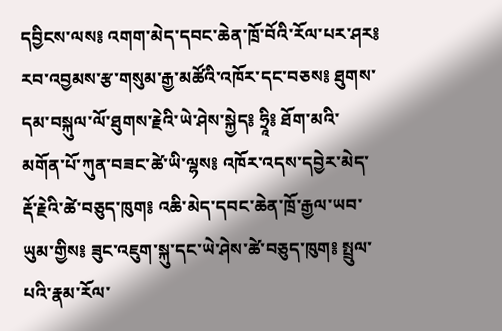དབྱིངས་ལས༔ འགག་མེད་དབང་ཆེན་ཁྲོ་བོའི་རོལ་པར་ཤར༔ རབ་འབྱམས་རྩ་གསུམ་རྒྱ་མཚོའི་འཁོར་དང་བཅས༔ ཐུགས་དམ་བསྐུལ་ལོ་ཐུགས་རྗེའི་ཡེ་ཤེས་སྐྱེད༔ ཧྲཱི༔ ཐོག་མའི་མགོན་པོ་ཀུན་བཟང་ཚེ་ཡི་ལྷས༔ འཁོར་འདས་དབྱེར་མེད་རྡོ་རྗེའི་ཚེ་བཅུད་ཁུག༔ འཆི་མེད་དབང་ཆེན་ཁྲོ་རྒྱལ་ཡབ་ཡུམ་གྱིས༔ ཟུང་འཇུག་སྐུ་དང་ཡེ་ཤེས་ཚེ་བཅུད་ཁུག༔ སྤྲུལ་པའི་རྣམ་རོལ་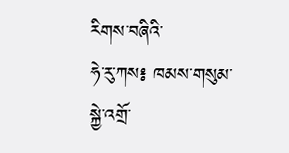རིགས་བཞིའི་
ཧེ་རུ་ཀས༔ ཁམས་གསུམ་སྐྱེ་འགྲོ་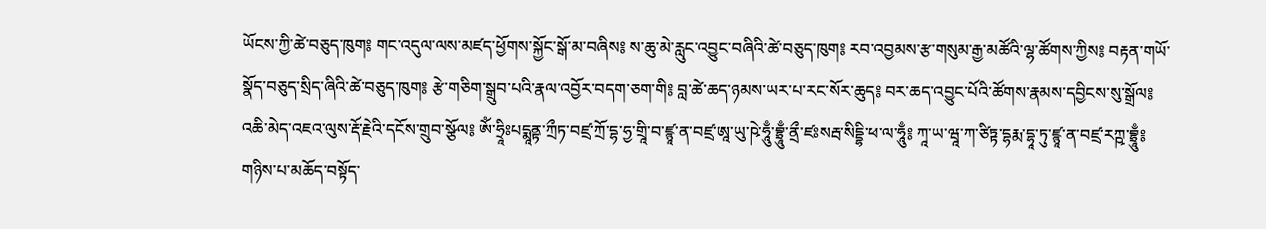ཡོངས་ཀྱི་ཚེ་བཅུད་ཁུག༔ གང་འདུལ་ལས་མཛད་ཕྱོགས་སྐྱོང་སྒོ་མ་བཞིས༔ ས་ཆུ་མེ་རླུང་འབྱུང་བཞིའི་ཚེ་བཅུད་ཁུག༔ རབ་འབྱམས་རྩ་གསུམ་རྒྱ་མཚོའི་ལྷ་ཚོགས་ཀྱིས༔ བརྟན་གཡོ་སྣོད་བཅུད་སྲིད་ཞིའི་ཚེ་བཅུད་ཁུག༔ རྩེ་གཅིག་སྒྲུབ་པའི་རྣལ་འབྱོར་བདག་ཅག་གི༔ བླ་ཚེ་ཆད་ཉམས་ཡར་པ་རང་སོར་ཆུད༔ བར་ཆད་འབྱུང་པོའི་ཚོགས་རྣམས་དབྱིངས་སུ་སྒྲོལ༔ འཆི་མེད་འཇའ་ལུས་རྡོ་རྗེའི་དངོས་གྲུབ་སྩོལ༔ ཨོཾ་ཧྲཱིཿཔདྨཱནྟ་ཀྲྀཏ་བཛྲ་ཀྲོ་དྷ་ཧྱ་གྲཱི་བ་ཛྙཱ་ན་བཛྲ་ཨཱ་ཡུ་ཥེ་ཧཱུྃ་བྷྲཱུྃ་ནྲྀ་ཛཿསརྦ་སིདྡྷི་ཕ་ལ་ཧཱུྃ༔ ཀཱ་ཡ་ཝཱ་ཀ་ཙིཏྟ་དྷརྨ་དྷཱ་ཏུ་ཛྙཱ་ན་བཛྲ་རཀྵ་བྷྲཱུྃ༔ གཉིས་པ་མཆོད་བསྟོད་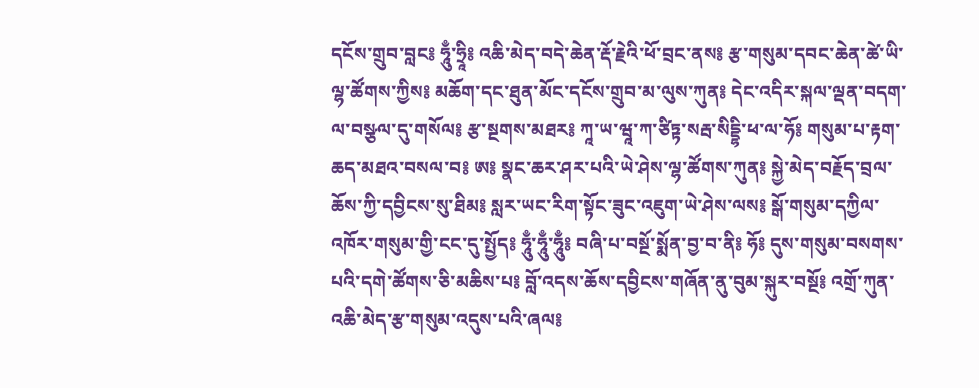དངོས་གྲུབ་བླང༔ ཧཱུྃ་ཧྲཱི༔ འཆི་མེད་བདེ་ཆེན་རྡོ་རྗེའི་ཕོ་བྲང་ནས༔ རྩ་གསུམ་དབང་ཆེན་ཚེ་ཡི་ལྷ་ཚོགས་ཀྱིས༔ མཆོག་དང་ཐུན་མོང་དངོས་གྲུབ་མ་ལུས་ཀུན༔ དེང་འདིར་སྐལ་ལྡན་བདག་ལ་བསྩལ་དུ་གསོལ༔ རྩ་སྔགས་མཐར༔ ཀཱ་ཡ་ཝཱ་ཀ་ཙིཏྟ་སརྦ་སིདྡྷི་ཕ་ལ་ཧོ༔ གསུམ་པ་རྟག་ཆད་མཐའ་བསལ་བ༔ ཨ༔ སྣང་ཆར་ཤར་པའི་ཡེ་ཤེས་ལྷ་ཚོགས་ཀུན༔ སྐྱེ་མེད་བརྗོད་བྲལ་ཆོས་ཀྱི་དབྱིངས་སུ་ཐིམ༔ སླར་ཡང་རིག་སྟོང་ཟུང་འཇུག་ཡེ་ཤེས་ལས༔ སྒོ་གསུམ་དཀྱིལ་འཁོར་གསུམ་གྱི་ངང་དུ་སྤྱོད༔ ཧཱུྃ་ཧཱུྃ་ཧཱུྃ༔ བཞི་པ་བསྔོ་སྨོན་བྱ་བ་ནི༔ ཧོ༔ དུས་གསུམ་བསགས་པའི་དགེ་ཚོགས་ཅི་མཆིས་པ༔ བློ་འདས་ཆོས་དབྱིངས་གཞོན་ནུ་བུམ་སྐུར་བསྔོ༔ འགྲོ་ཀུན་འཆི་མེད་རྩ་གསུམ་འདུས་པའི་ཞལ༔